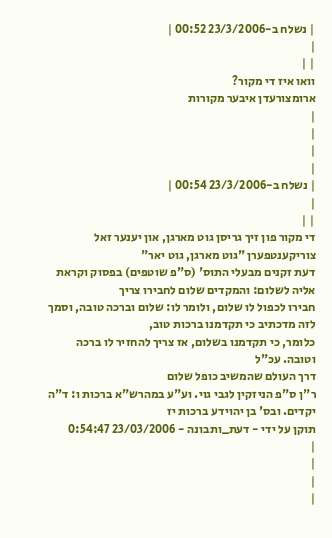| נשלח ב-23/3/2006 00:52 |
|
| |
וואו איז די מקור?
ארומצורעדן איבער מקורות
|
|
|
|
| נשלח ב-23/3/2006 00:54 |
|
| |
די מקור פון זיך גריסן גוט מארגן, און יענער זאל צוריקענטפערן "גוט מארגן, גוט יאר"
דעת זקנים מבעלי התוס' (ס"פ שוטפים) בפסוק וקראת אליה לשלום: והמקדים שלום לחבירו צריך
חבירו לכפול לו שלום, ולומר לו: שלום וברכה טובה, וסמך לזה מדכתיב כי תקדמנו ברכות טוב,
כלומר, כי תקדמנו בשלום, אז צריך להחזיר לו ברכה וטובה. עכ"ל
דרך העולם שהמשיב כופל שלום
ר"ן ס"פ הניזקין לגבי גוי. וע"ע במהרש"א ברכות ו: ד"ה יקדים. ובס' בן יהוידע ברכות יז
תוקן על ידי - דעת_ותבונה - 23/03/2006 0:54:47
|
|
|
|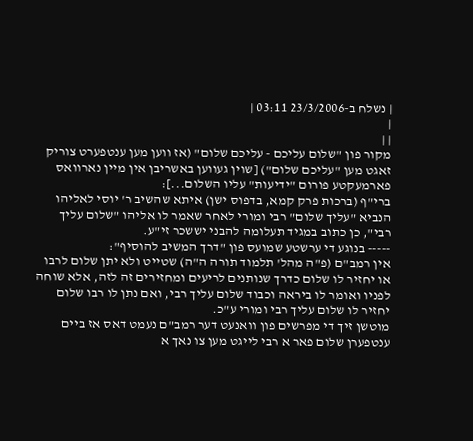| נשלח ב-23/3/2006 03:11 |
|
| |
מקור פון "שלום עליכם - עליכם שלום" (אז ווען מען ענטפערט צוריק זאגט מען "עליכם שלום") [שוין געווען באשריבן אין מיין נארוואס פארמעקטע פורום "ידיעות" עליו השלום...]:
ברי"ף (ברכות פרק קמא, בדפוס ישן) איתא שהשיב ר' יוסי לאליהו הנביא "עליך שלום" רבי ומורי לאחר שאמר לו אליהו "שלום עליך רבי", כן כתוב במגיד תעלומה להבני יששכר זי"ע.
----- בנוגע די ערשטע שמועס פון "דרך המשיב להוסיף":
אין רמב"ם (פ"ה מהל' תלמוד תורה ה"ה) שטייט ולא יתן שלום לרבו או יחזיר לו שלום כדרך שנותנים לריעים ומחזירים זה לזה, אלא שוחה לפניו ואומר לו ביראה וכבוד שלום עליך רבי, ואם נתן לו רבו שלום יחזיר לו שלום עליך רבי ומורי ע"כ.
מוטשן זיך די מפרשים פון וואנעט דער רמב"ם נעמט דאס אז ביים ענטפערן שלום פאר א רבי לייגט מען צו נאך א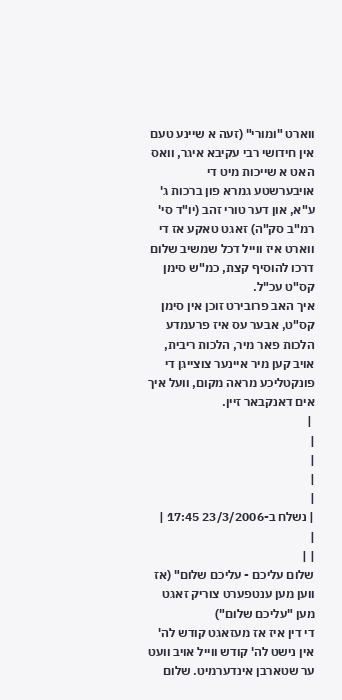ווארט "ומורי" (זעה א שיינע טעם אין חידושי רבי עקיבא איגר, וואס האט א שייכות מיט די אויבערשטע גמרא פון ברכות ג' ע"א, און דער טורי זהב (יו"ד סי' רמ"ב סק"ה) זאגט טאקע אז די ווארט איז ווייל דכל שמשיב שלום דרכו להוסיף קצת, כמ"ש סימן קס"ט עכ"ל.
איך האב פרובירט זוכן אין סימן קס"ט, אבער עס איז פרעמדע הלכות פאר מיר, הלכות ריבית, אויב קען מיר איינער צוצייגן די פונקטליכע מראה מקום, וועל איך אים דאנקבאר זיין.
 |
|
|
|
|
| נשלח ב-23/3/2006 17:45 |
|
| |
שלום עליכם - עליכם שלום" (אז ווען מען ענטפערט צוריק זאגט מען "עליכם שלום")
די דין איז אז מעזאגט קודש לה' אין נישט לה' קודש ווייל אויב וועט ער שטארבן אינדערמיט. שלום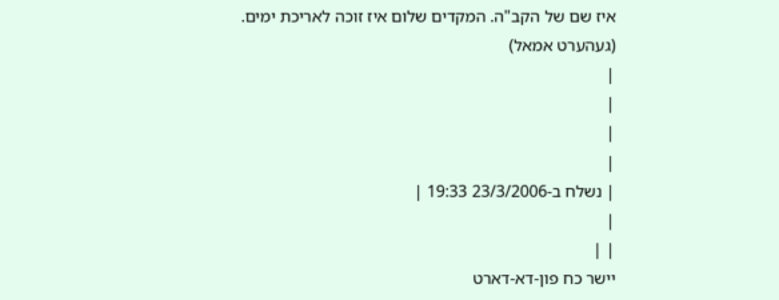איז שם של הקב"ה. המקדים שלום איז זוכה לאריכת ימים.
(געהערט אמאל)
|
|
|
|
| נשלח ב-23/3/2006 19:33 |
|
| |
יישר כח פון-דא-דארט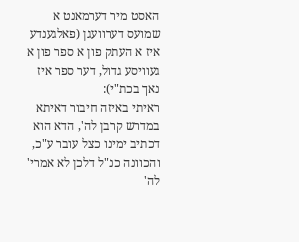האסט מיר דערמאנט א שמועס דערוועגן (פאלגענדע איז א העתק פון א ספר פון א געוויסע גדול, דער ספר איז נאך בכת"י):
ראיתי באיזה חיבור דאיתא במדרש קרבן לה', הדא הוא דכתיב ימינו כצל עובר ע"כ, והכוונה כנ"ל דלכן לא אמרי' לה'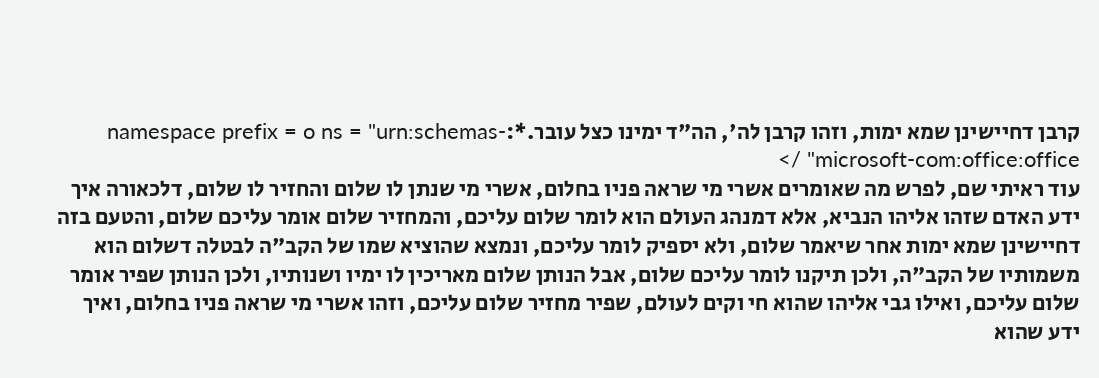קרבן דחיישינן שמא ימות, וזהו קרבן לה', הה"ד ימינו כצל עובר.*:namespace prefix = o ns = "urn:schemas-microsoft-com:office:office" />
עוד ראיתי שם, לפרש מה שאומרים אשרי מי שראה פניו בחלום, אשרי מי שנתן לו שלום והחזיר לו שלום, דלכאורה איך ידע האדם שזהו אליהו הנביא, אלא דמנהג העולם הוא לומר שלום עליכם, והמחזיר שלום אומר עליכם שלום, והטעם בזה דחיישינן שמא ימות אחר שיאמר שלום, ולא יספיק לומר עליכם, ונמצא שהוציא שמו של הקב"ה לבטלה דשלום הוא משמותיו של הקב"ה, ולכן תיקנו לומר עליכם שלום, אבל הנותן שלום מאריכין לו ימיו ושנותיו, ולכן הנותן שפיר אומר שלום עליכם, ואילו גבי אליהו שהוא חי וקים לעולם, שפיר מחזיר שלום עליכם, וזהו אשרי מי שראה פניו בחלום, ואיך ידע שהוא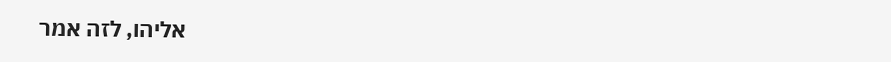אליהו, לזה אמר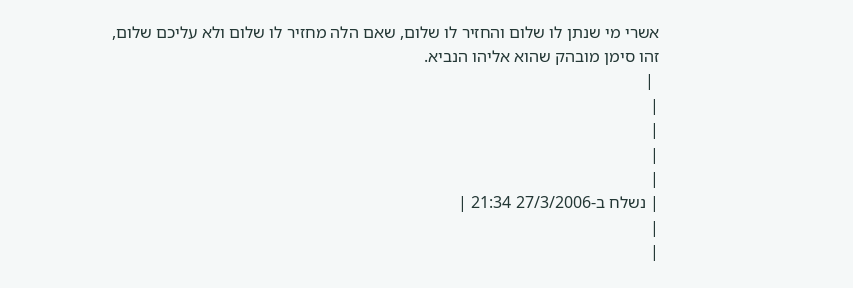אשרי מי שנתן לו שלום והחזיר לו שלום, שאם הלה מחזיר לו שלום ולא עליכם שלום, זהו סימן מובהק שהוא אליהו הנביא.
 |
|
|
|
|
| נשלח ב-27/3/2006 21:34 |
|
|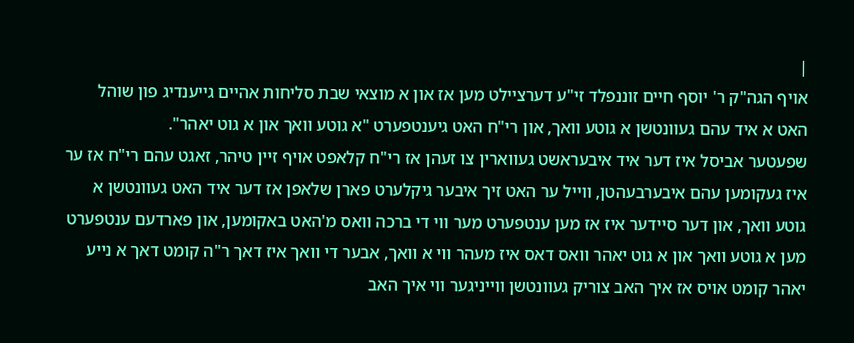|
אויף הגה"ק ר' יוסף חיים זוננפלד זי"ע דערציילט מען אז און א מוצאי שבת סליחות אהיים גייענדיג פון שוהל האט א איד עהם געוונטשן א גוטע וואך, און רי"ח האט גיענטפערט "א גוטע וואך און א גוט יאהר".
שפעטער אביסל איז דער איד איבעראשט געווארין צו זעהן אז רי"ח קלאפט אויף זיין טיהר, זאגט עהם רי"ח אז ער איז געקומען עהם איבערבעהטן, ווייל ער האט זיך איבער גיקלערט פארן שלאפן אז דער איד האט געוונטשן א גוטע וואך, און דער סיידער איז אז מען ענטפערט מער ווי די ברכה וואס מ'האט באקומען, און פארדעם ענטפערט מען א גוטע וואך און א גוט יאהר וואס דאס איז מעהר ווי א וואך, אבער די וואך איז דאך ר"ה קומט דאך א נייע יאהר קומט אויס אז איך האב צוריק געוונטשן ווייניגער ווי איך האב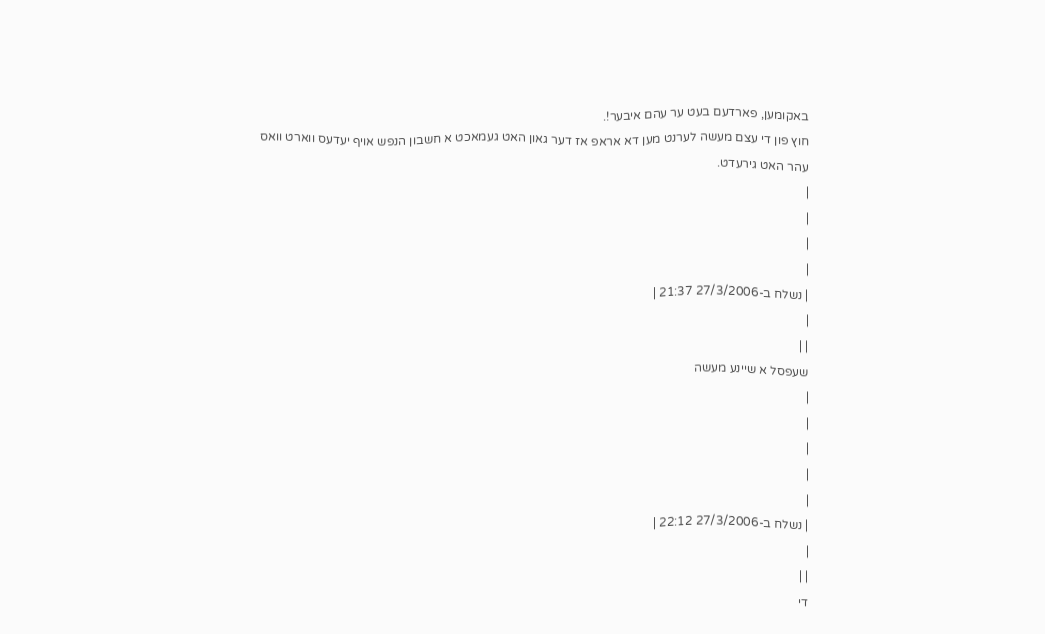באקומען, פארדעם בעט ער עהם איבער!.
חוץ פון די עצם מעשה לערנט מען דא אראפ אז דער גאון האט געמאכט א חשבון הנפש אויף יעדעס ווארט וואס עהר האט גירעדט.
|
|
|
|
| נשלח ב-27/3/2006 21:37 |
|
| |
שעפסל א שיינע מעשה
|
|
|
|
|
| נשלח ב-27/3/2006 22:12 |
|
| |
די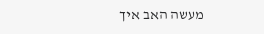מעשה האב איך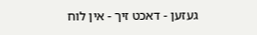געזען - דאכט זיך - אין לוח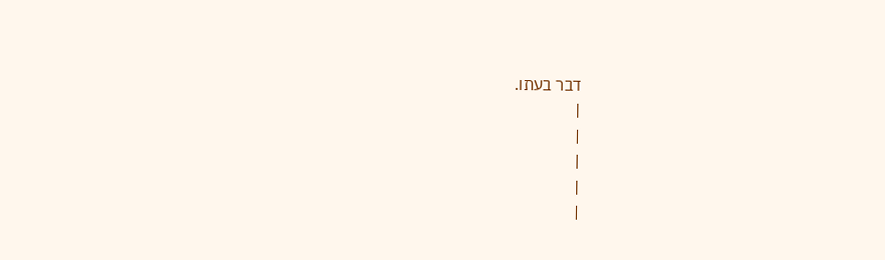דבר בעתו.
|
|
|
|
|